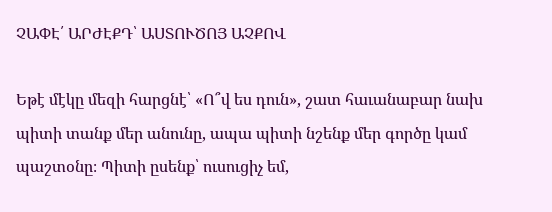ՉԱՓԷ՛ ԱՐԺԷՔԴ՝ ԱՍՏՈՒԾՈՅ ԱՉՔՈՎ

Եթէ մէկը մեզի հարցնէ՝ «Ո՞վ ես դուն», շատ հաւանաբար նախ պիտի տանք մեր անունը, ապա պիտի նշենք մեր գործը կամ պաշտօնը։ Պիտի ըսենք՝ ուսուցիչ եմ,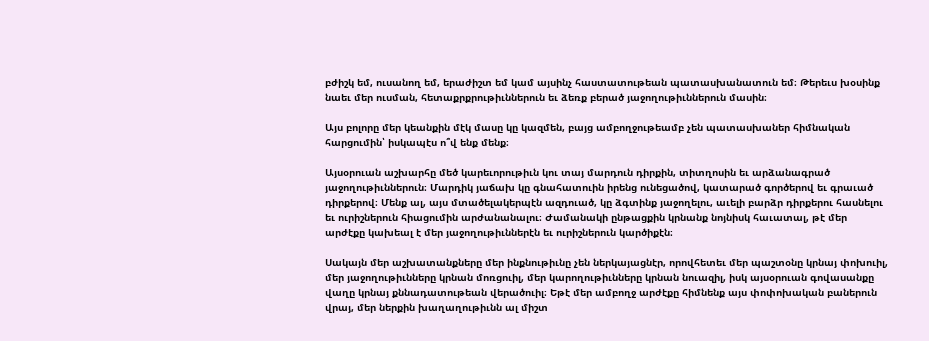բժիշկ եմ, ուսանող եմ, երաժիշտ եմ կամ այսինչ հաստատութեան պատասխանատուն եմ։ Թերեւս խօսինք նաեւ մեր ուսման, հետաքրքրութիւններուն եւ ձեռք բերած յաջողութիւններուն մասին։

Այս բոլորը մեր կեանքին մէկ մասը կը կազմեն, բայց ամբողջութեամբ չեն պատասխաներ հիմնական հարցումին՝ իսկապէս ո՞վ ենք մենք։

Այսօրուան աշխարհը մեծ կարեւորութիւն կու տայ մարդուն դիրքին, տիտղոսին եւ արձանագրած յաջողութիւններուն։ Մարդիկ յաճախ կը գնահատուին իրենց ունեցածով, կատարած գործերով եւ գրաւած դիրքերով։ Մենք ալ, այս մտածելակերպէն ազդուած, կը ձգտինք յաջողելու, աւելի բարձր դիրքերու հասնելու եւ ուրիշներուն հիացումին արժանանալու։ Ժամանակի ընթացքին կրնանք նոյնիսկ հաւատալ, թէ մեր արժէքը կախեալ է մեր յաջողութիւններէն եւ ուրիշներուն կարծիքէն։

Սակայն մեր աշխատանքները մեր ինքնութիւնը չեն ներկայացնէր, որովհետեւ մեր պաշտօնը կրնայ փոխուիլ, մեր յաջողութիւնները կրնան մոռցուիլ, մեր կարողութիւնները կրնան նուազիլ, իսկ այսօրուան գովասանքը վաղը կրնայ քննադատութեան վերածուիլ։ Եթէ մեր ամբողջ արժէքը հիմնենք այս փոփոխական բաներուն վրայ, մեր ներքին խաղաղութիւնն ալ միշտ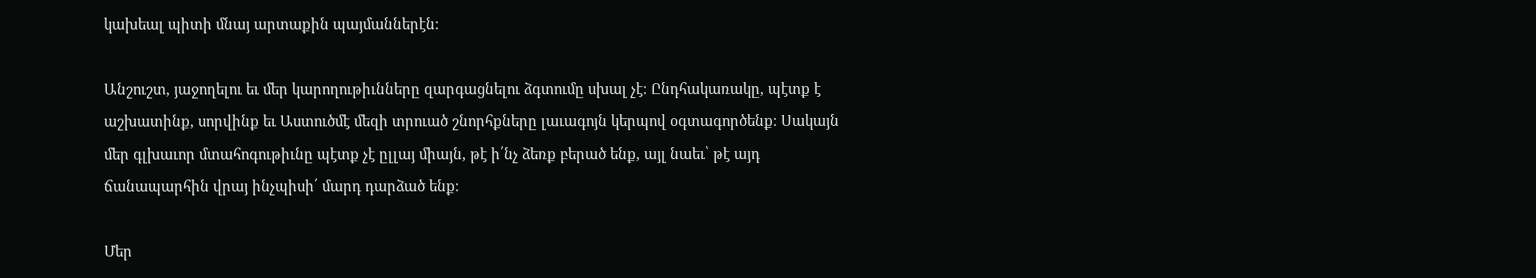կախեալ պիտի մնայ արտաքին պայմաններէն։

Անշուշտ, յաջողելու եւ մեր կարողութիւնները զարգացնելու ձգտումը սխալ չէ։ Ընդհակառակը, պէտք է աշխատինք, սորվինք եւ Աստուծմէ մեզի տրուած շնորհքները լաւագոյն կերպով օգտագործենք։ Սակայն մեր գլխաւոր մտահոգութիւնը պէտք չէ ըլլայ միայն, թէ ի՛նչ ձեռք բերած ենք, այլ նաեւ՝ թէ այդ ճանապարհին վրայ ինչպիսի՛ մարդ դարձած ենք։

Մեր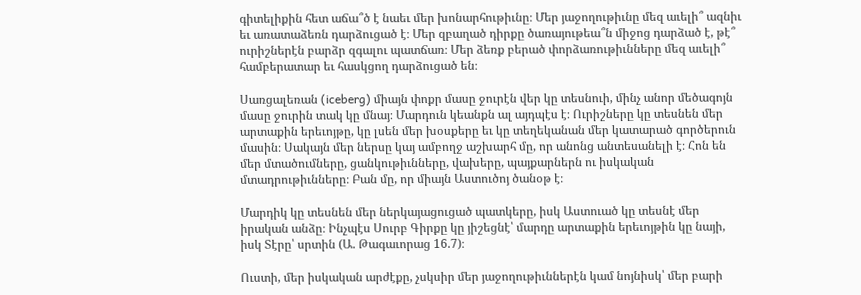գիտելիքին հետ աճա՞ծ է նաեւ մեր խոնարհութիւնը։ Մեր յաջողութիւնը մեզ աւելի՞ ազնիւ եւ առատաձեռն դարձուցած է։ Մեր զբաղած դիրքը ծառայութեա՞ն միջոց դարձած է, թէ՞ ուրիշներէն բարձր զգալու պատճառ։ Մեր ձեռք բերած փորձառութիւնները մեզ աւելի՞ համբերատար եւ հասկցող դարձուցած են։

Սառցալեռան (iceberg) միայն փոքր մասը ջուրէն վեր կը տեսնուի, մինչ անոր մեծագոյն մասը ջուրին տակ կը մնայ։ Մարդուն կեանքն ալ այդպէս է։ Ուրիշները կը տեսնեն մեր արտաքին երեւոյթը, կը լսեն մեր խօսքերը եւ կը տեղեկանան մեր կատարած գործերուն մասին։ Սակայն մեր ներսը կայ ամբողջ աշխարհ մը, որ անոնց անտեսանելի է։ Հոն են մեր մտածումները, ցանկութիւնները, վախերը, պայքարներն ու իսկական մտադրութիւնները։ Բան մը, որ միայն Աստուծոյ ծանօթ է։

Մարդիկ կը տեսնեն մեր ներկայացուցած պատկերը, իսկ Աստուած կը տեսնէ մեր իրական անձը։ Ինչպէս Սուրբ Գիրքը կը յիշեցնէ՝ մարդը արտաքին երեւոյթին կը նայի, իսկ Տէրը՝ սրտին (Ա. Թագաւորաց 16.7)։

Ուստի, մեր իսկական արժէքը, չսկսիր մեր յաջողութիւններէն կամ նոյնիսկ՝ մեր բարի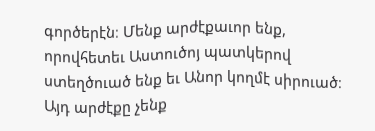գործերէն։ Մենք արժէքաւոր ենք, որովհետեւ Աստուծոյ պատկերով ստեղծուած ենք եւ Անոր կողմէ սիրուած։ Այդ արժէքը չենք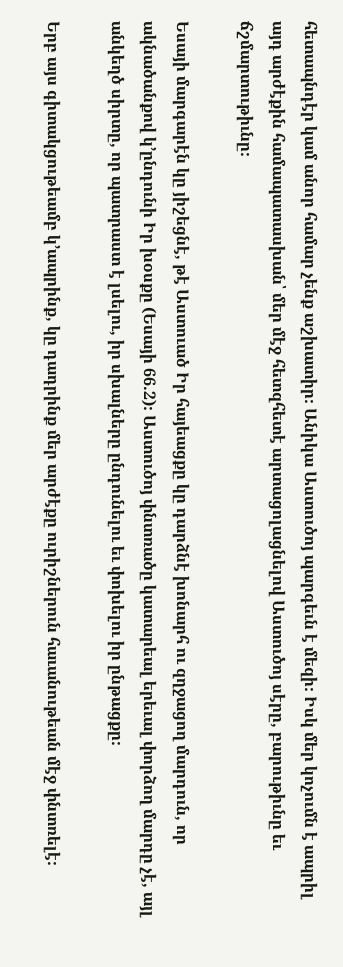հետապնդէր կամ անոր համար չենք աշխատիր։ Անիկա Աստուծոյ պարգեւն է մեզի։ Իսկ մեր կոչումն է ապրիլ այդ արժէքին համապատասխան՝ մեր մէջ հետզհետէ արտացոլացնելով Աստուծոյ սէրը, բարութիւնը եւ ճշմարտութիւնը։

Եսայի մարգարէն կը յիշեցնէ, թէ Աստուած Իր հայեացքը կը դարձնէ խոնարհ ու զղջացող մարդուն, որ ակնածանքով կ’ընդունի Իր խօսքը (Եսայի 66.2)։ Աստուծոյ փնտռածը կատարեալ երեւալ փորձող մարդը չէ, այլ անկեղծ սիրտը, որ պատրաստ է լսելու, իր սխալները ընդունելու եւ փոխելու իր ընթացքը։

Երբ այս գիտակցութեամբ կ’ապրինք, կը դադրինք մեր արժէքը ուրիշներուն հաւանութեան մէջ փնտռելէ։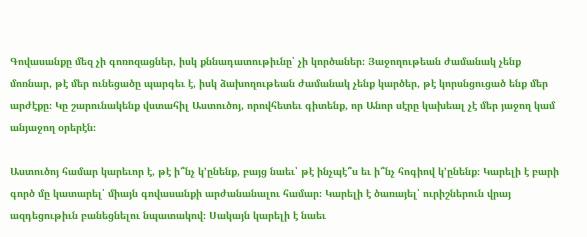Գովասանքը մեզ չի գոռոզացներ, իսկ քննադատութիւնը՝ չի կործաներ։ Յաջողութեան ժամանակ չենք մոռնար, թէ մեր ունեցածը պարգեւ է, իսկ ձախողութեան ժամանակ չենք կարծեր, թէ կորսնցուցած ենք մեր արժէքը։ Կը շարունակենք վստահիլ Աստուծոյ, որովհետեւ գիտենք, որ Անոր սէրը կախեալ չէ մեր յաջող կամ անյաջող օրերէն։

Աստուծոյ համար կարեւոր է, թէ ի՞նչ կ’ընենք, բայց նաեւ՝ թէ ինչպէ՞ս եւ ի՞նչ հոգիով կ’ընենք։ Կարելի է բարի գործ մը կատարել՝ միայն գովասանքի արժանանալու համար։ Կարելի է ծառայել՝ ուրիշներուն վրայ ազդեցութիւն բանեցնելու նպատակով։ Սակայն կարելի է նաեւ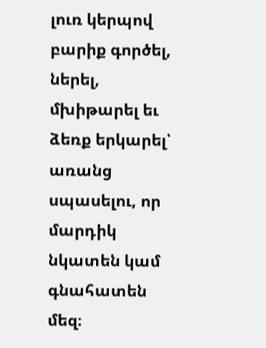լուռ կերպով բարիք գործել, ներել, մխիթարել եւ ձեռք երկարել՝ առանց սպասելու, որ մարդիկ նկատեն կամ գնահատեն մեզ։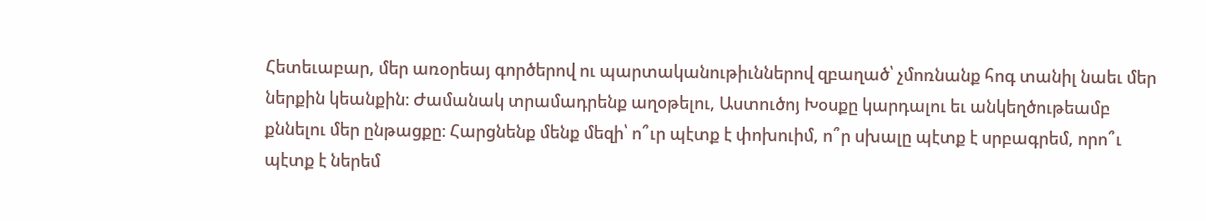Հետեւաբար, մեր առօրեայ գործերով ու պարտականութիւններով զբաղած՝ չմոռնանք հոգ տանիլ նաեւ մեր ներքին կեանքին։ Ժամանակ տրամադրենք աղօթելու, Աստուծոյ Խօսքը կարդալու եւ անկեղծութեամբ քննելու մեր ընթացքը։ Հարցնենք մենք մեզի՝ ո՞ւր պէտք է փոխուիմ, ո՞ր սխալը պէտք է սրբագրեմ, որո՞ւ պէտք է ներեմ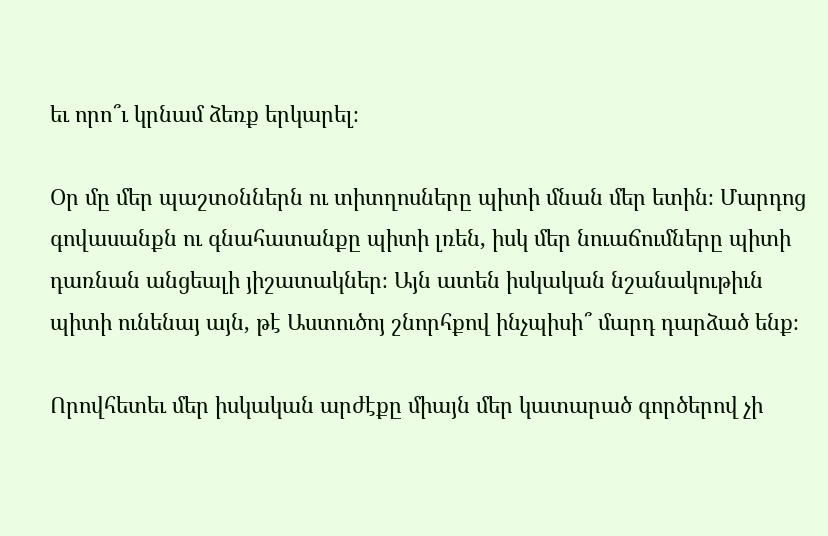եւ որո՞ւ կրնամ ձեռք երկարել։

Օր մը մեր պաշտօններն ու տիտղոսները պիտի մնան մեր ետին։ Մարդոց գովասանքն ու գնահատանքը պիտի լռեն, իսկ մեր նուաճումները պիտի դառնան անցեալի յիշատակներ։ Այն ատեն իսկական նշանակութիւն պիտի ունենայ այն, թէ Աստուծոյ շնորհքով ինչպիսի՞ մարդ դարձած ենք։

Որովհետեւ մեր իսկական արժէքը միայն մեր կատարած գործերով չի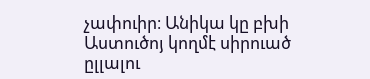չափուիր։ Անիկա կը բխի Աստուծոյ կողմէ սիրուած ըլլալու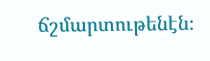ճշմարտութենէն։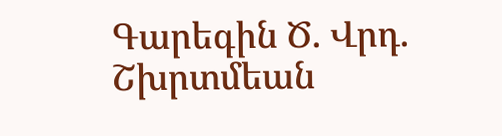Գարեգին Ծ. Վրդ. Շխրտմեան